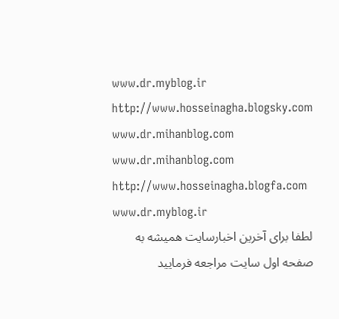www.dr.myblog.ir http://www.hosseinagha.blogsky.com  www.dr.mihanblog.com
www.dr.mihanblog.com   http://www.hosseinagha.blogfa.com   www.dr.myblog.ir
لطفا برای آخرین اخبارسایت همیشه به صفحه اول سایت مراجعه فرمایید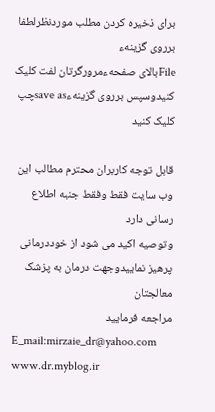برای ذخیره کردن مطلب موردنظرلطفا برروی گزینهء
Fileبالای صفحهءمرورگرتان لفت کلیک کنیدوسپس برروی گزینهءsave asچپ کلیک کنید

قابل توجه كاربران محترم مطالب این وب سایت فقط وفقط جنبه اطلاع رسانی دارد
وتوصیه اكید می شود از خوددرمانی پرهیز نماییدوجهت درمان به پزشک معالجتان
مراجعه فرمایید
E_mail:mirzaie_dr@yahoo.com
www.dr.myblog.ir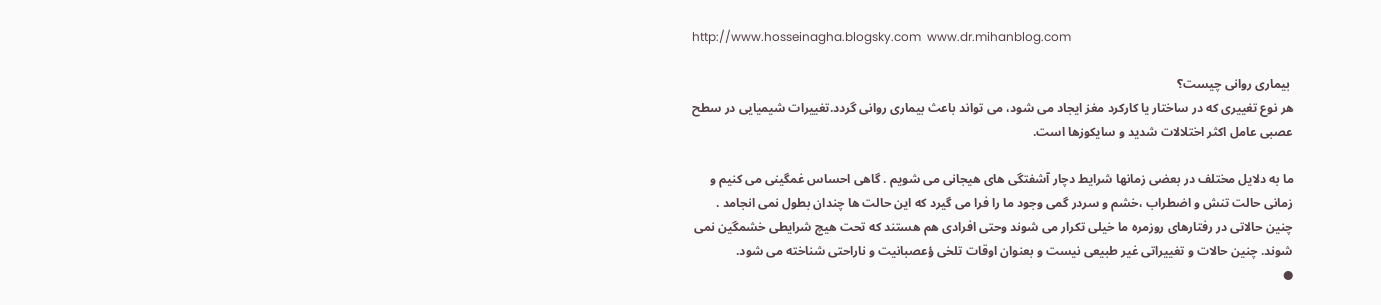http://www.hosseinagha.blogsky.com  www.dr.mihanblog.com

 بیماری روانی چیست؟
هر نوع تغییری كه در ساختار یا كاركرد مغز ایجاد می شود، می تواند باعث بیماری روانی گردد.تغییرات شیمیایی در سطح عصبی عامل اكثر اختلالات شدید و سایكوزها است.

ما به دلایل مختلف در بعضی زمانها شرایط دچار آشفتگی های هیجانی می شویم . گاهی احساس غمگینی می كنیم و زمانی حالت تنش و اضطراب ،خشم و سردر گمی وجود ما را فرا می گیرد كه این حالت ها چندان بطول نمی انجامد . چنین حالاتی در رفتارهای روزمره ما خیلی تكرار می شوند وحتی افرادی هم هستند كه تحت هیچ شرایطی خشمگین نمی شوند. چنین حالات و تغییراتی غیر طبیعی نیست و بعنوان اوقات تلخی ؤعصبانیت و ناراحتی شناخته می شود.
●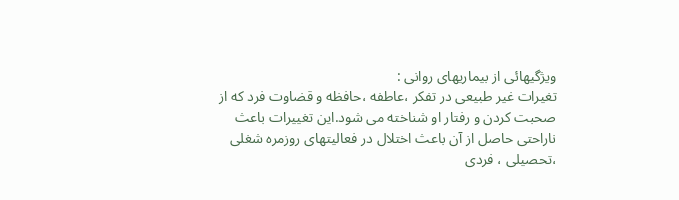ویژگیهائی از بیماریهای روانی :
تغیرات غیر طبیعی در تفكر ،عاطفه ،حافظه و قضاوت فرد كه از صحبت كردن و رفتار او شناخته می شود.این تغییرات باعث ناراحتی حاصل از آن باعث اختلال در فعالیتهای روزمره شغلی ،تحصیلی ، فردی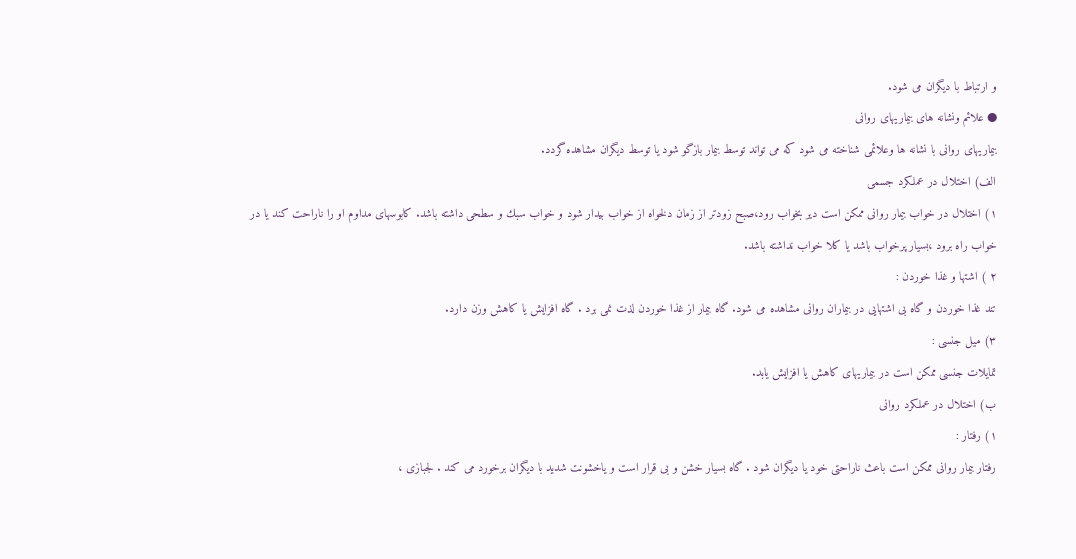و ارتباط با دیگران می شود.
● علائم ونشانه های بیماریهای روانی
بیماریهای روانی با نشانه ها وعلائمی شناخته می شود كه می تواند توسط بیمار بازگو شود یا توسط دیگران مشاهده گردد.
الف) اختلال در عملكرد جسمی
۱) اختلال در خواب بیمار روانی ممكن است دیر بخواب رود،صبح زودتر از زمان دلخواه از خواب بیدار شود و خواب سبك و سطحی داشته باشد. كابوسهای مداوم او را ناراحت كند یا در خواب راه برود ،بسیار پرخواب باشد یا كلا خواب نداشته باشد.
۲ ) اشتها و غذا خوردن :
تند غذا خوردن و گاه بی اشتهایی در بیماران روانی مشاهده می شود. گاه بیمار از غذا خوردن لذت نمی برد . گاه افزایش یا كاهش وزن دارد.
۳) میل جنسی :
تمایلات جنسی ممكن است در بیماریهای كاهش یا افزایش یابد.
ب) اختلال در عملكرد روانی
۱) رفتار :
رفتار بیمار روانی ممكن است باعث ناراحتی خود یا دیگران شود . گاه بسیار خشن و بی قرار است و یاخشونت شدید با دیگران برخورد می كند . لجبازی ،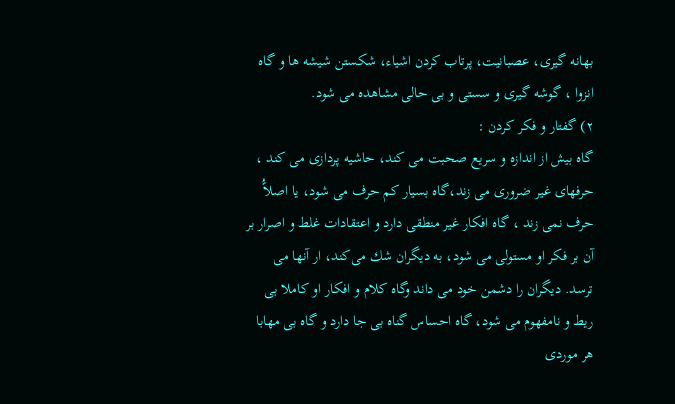بهانه گیری، عصبانیت، پرتاب كردن اشیاء، شكستن شیشه ها و گاه انزوا ، گوشه گیری و سستی و بی حالی مشاهده می شود.
۲) گفتار و فكر كردن :
گاه بیش از اندازه و سریع صحبت می كند، حاشیه پردازی می كند ، حرفهای غیر ضروری می زند،گاه بسیار كم حرف می شود، یا اصلاًُ حرف نمی زند ، گاه افكار غیر منطقی دارد و اعتقادات غلط و اصرار بر آن بر فكر او مستولی می شود، به دیگران شك می‌كند، ار آنها می ترسد. دیگران را دشمن خود می داند وگاه كلام و افكار او كاملا بی ریط و نامفهوم می شود، گاه احساس گناه بی جا دارد و گاه بی مهابا هر موردی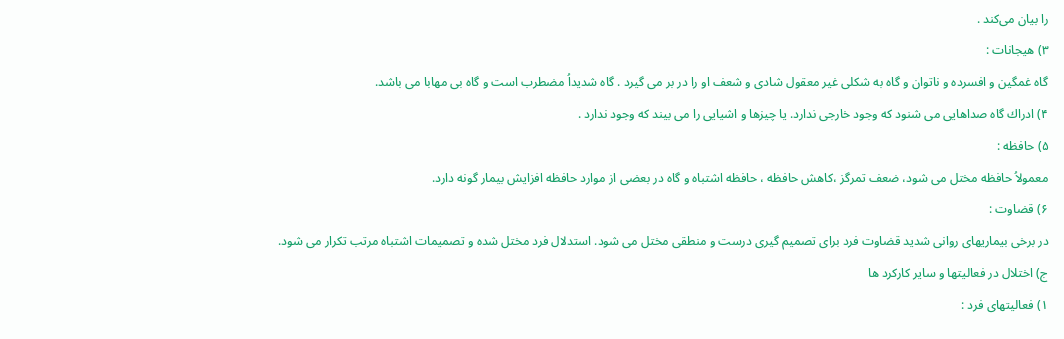را بیان می‌كند .
۳) هیجانات :
گاه غمگین و افسرده و ناتوان و گاه به شكلی غیر معقول شادی و شعف او را در بر می گیرد . گاه شدیداُ مضطرب است و گاه بی مهابا می باشد.
۴) ادراك گاه صداهایی می شنود كه وجود خارجی ندارد. یا چیزها و اشیایی را می بیند كه وجود ندارد .
۵) حافظه :
معمولاُ حافظه مختل می شود، ضعف تمرگز ،كاهش حافظه ، حافظه اشتباه و گاه در بعضی از موارد حافظه افزایش بیمار گونه دارد.
۶) قضاوت :
در برخی بیماریهای روانی شدید قضاوت فرد برای تصمیم گیری درست و منطقی مختل می شود. استدلال فرد مختل شده و تصمیمات اشتباه مرتب تكرار می شود.
ج) اختلال در فعالیتها و سایر كاركرد ها
۱) فعالیتهای فرد :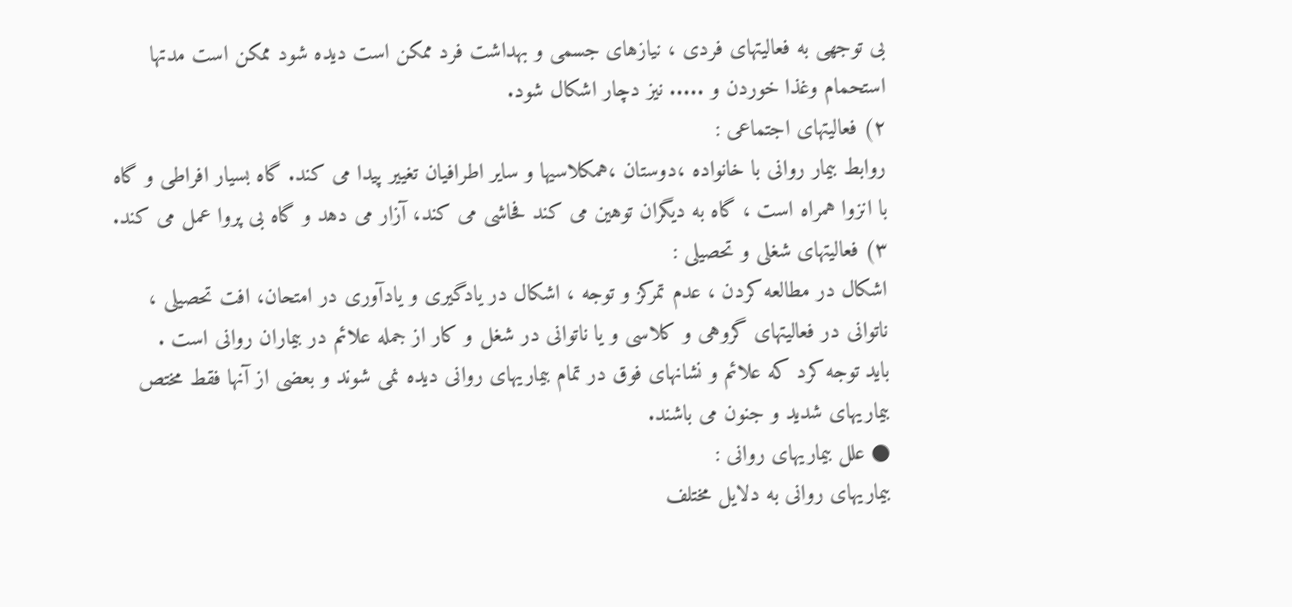بی توجهی به فعالیتهای فردی ، نیازهای جسمی و بهداشت فرد ممكن است دیده شود ممكن است مدتها استحمام وغذا خوردن و ..... نیز دچار اشكال شود.
۲) فعالیتهای اجتماعی :
روابط بیمار روانی با خانواده ،دوستان ،همكلاسیها و سایر اطرافیان تغییر پیدا می كند. گاه بسیار افراطی و گاه با انزوا همراه است ، گاه به دیگران توهین می كند فحاشی می كند، آزار می دهد و گاه بی پروا عمل می كند.
۳) فعالیتهای شغلی و تحصیلی :
اشكال در مطالعه كردن ، عدم تمركز و توجه ، اشكال در یادگیری و یادآوری در امتحان، افت تحصیلی ، ناتوانی در فعالیتهای گروهی و كلاسی و یا ناتوانی در شغل و كار از جمله علائم در بیماران روانی است .
باید توجه كرد كه علائم و نشانهای فوق در تمام بیماریهای روانی دیده نمی شوند و بعضی از آنها فقط مختص بیماریهای شدید و جنون می باشند.
● علل بیماریهای روانی :
بیماریهای روانی به دلایل مختلف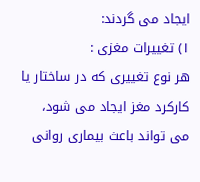ایجاد می گردند:
۱) تغییرات مغزی :
هر نوع تغییری كه در ساختار یا كاركرد مغز ایجاد می شود، می تواند باعث بیماری روانی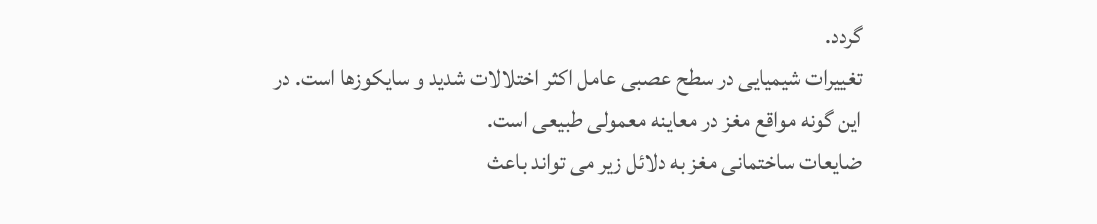گردد.
تغییرات شیمیایی در سطح عصبی عامل اكثر اختلالات شدید و سایكوزها است. در این گونه مواقع مغز در معاینه معمولی طبیعی است.
ضایعات ساختمانی مغز به دلائل زیر می تواند باعث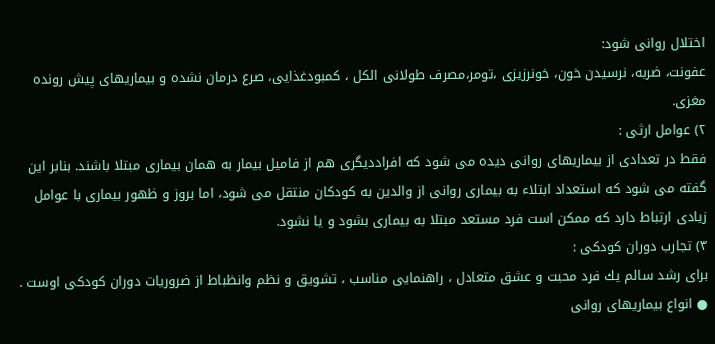اختلال روانی شود:
عفونت، ضربه، نرسیدن خون، خونرزیزی ،تومر،مصرف طولانی الكل ، كمبودغذایی، صرع درمان نشده و بیماریهای پیش رونده مغزی.
۲) عوامل ارثی :
فقط در تعدادی از بیماریهای روانی دیده می شود كه افراددیگری هم از فامیل بیمار به همان بیماری مبتلا باشند. بنابر این گفته می شود كه استعداد ابتلاء به بیماری روانی از والدین به كودكان منتقل می شود، اما بروز و ظهور بیماری با عوامل زیادی ارتباط دارد كه ممكن است فرد مستعد مبتلا به بیماری بشود و یا نشود.
۳) تجارب دوران كودكی :
برای رشد سالم یك فرد محبت و عشق متعادل ، راهنمایی مناسب ، تشویق و نظم وانظباط از ضروریات دوران كودكی اوست .
● انواع بیماریهای روانی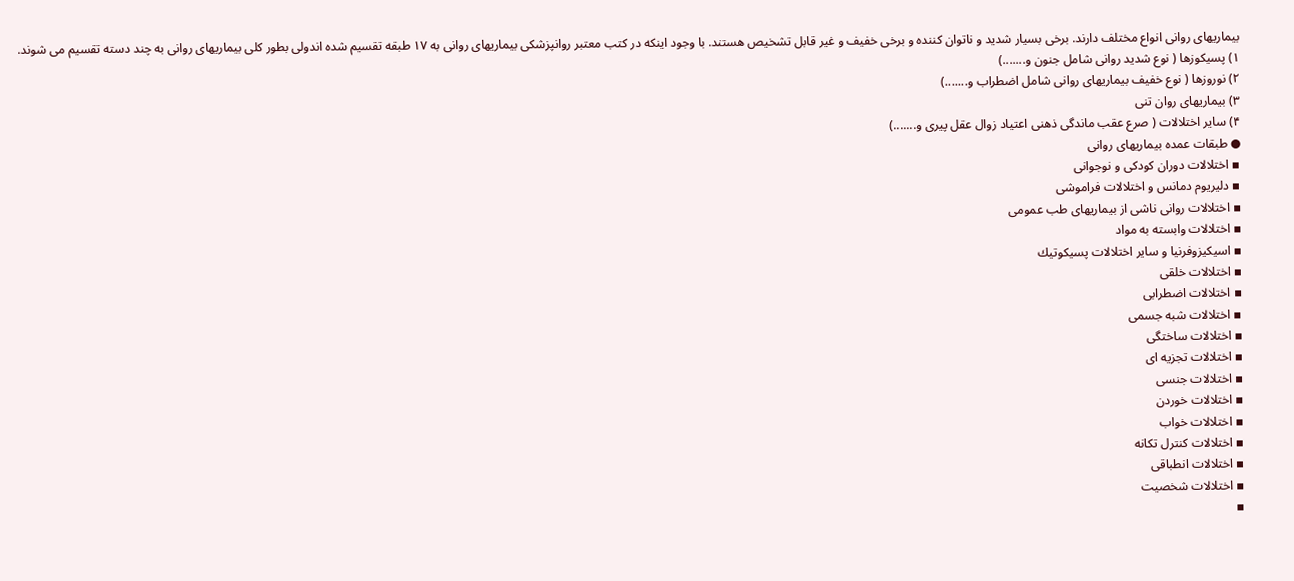بیماریهای روانی انواع مختلف دارند. برخی بسیار شدید و ناتوان كننده و برخی خفیف و غیر قابل تشخیص هستند. با وجود اینكه در كتب معتبر روانپزشكی بیماریهای روانی به ۱۷ طبقه تقسیم شده اندولی بطور كلی بیماریهای روانی به چند دسته تقسیم می شوند.
۱) پسیكوزها ( نوع شدید روانی شامل جنون و.......)
۲) نوروزها ( نوع خفیف بیماریهای روانی شامل اضطراب و.......)
۳) بیماریهای روان تنی
۴) سایر اختلالات ( صرع عقب ماندگی ذهنی اعتیاد زوال عقل پیری و.......)
● طبقات عمده بیماریهای روانی
▪ اختلالات دوران كودكی و نوجوانی
▪ دلیریوم دمانس و اختلالات فراموشی
▪ اختلالات روانی ناشی از بیماریهای طب عمومی
▪ اختلالات وابسته به مواد
▪ اسیكیزوفرنیا و سایر اختلالات پسیكوتیك
▪ اختلالات خلقی
▪ اختلالات اضطرابی
▪ اختلالات شبه جسمی
▪ اختلالات ساختگی
▪ اختلالات تجزیه ای
▪ اختلالات جنسی
▪ اختلالات خوردن
▪ اختلالات خواب
▪ اختلالات كنترل تكانه
▪ اختلالات انطباقی
▪ اختلالات شخصیت
▪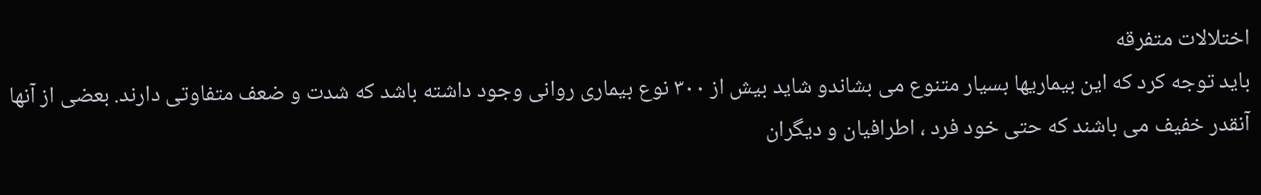اختلالات متفرقه
باید توجه كرد كه این بیماریها بسیار متنوع می بشاندو شاید بیش از ۳۰۰ نوع بیماری روانی وجود داشته باشد كه شدت و ضعف متفاوتی دارند. بعضی از آنها آنقدر خفیف می باشند كه حتی خود فرد ، اطرافیان و دیگران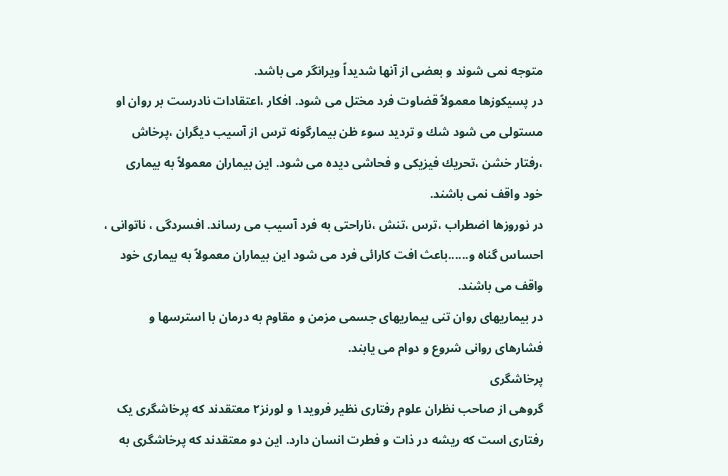متوجه نمی شوند و بعضی از آنها شدیداً ویرانگر می باشد.
در پسیكوزها معمولاً قضاوت فرد مختل می شود. افكار ،اعتقادات نادرست بر روان او مستولی می شود شك و تردید سوء ظن بیمارگونه ترس از آسیب دیگران ،پرخاش ،رفتار خشن ،تحریك فیزیكی و فحاشی دیده می شود. این بیماران معمولاً به بیماری خود واقف نمی باشند.
در نوروزها اضطراب ،ترس ،تنش ،ناراحتی به فرد آسیب می رساند. افسردگی ، ناتوانی ، احساس گناه و......باعث افت كارائی فرد می شود این بیماران معمولاً به بیماری خود واقف می باشند.
در بیماریهای روان تنی بیماریهای جسمی مزمن و مقاوم به درمان با استرسها و فشارهای روانی شروع و دوام می یابند.
پرخاشگری
گروهی از صاحب نظران علوم رفتاری نظیر فروید۱ و لورنز۲ معتقدند که پرخاشگری یک رفتاری است که ریشه در ذات و فطرت انسان دارد. این دو معتقدند که پرخاشگری به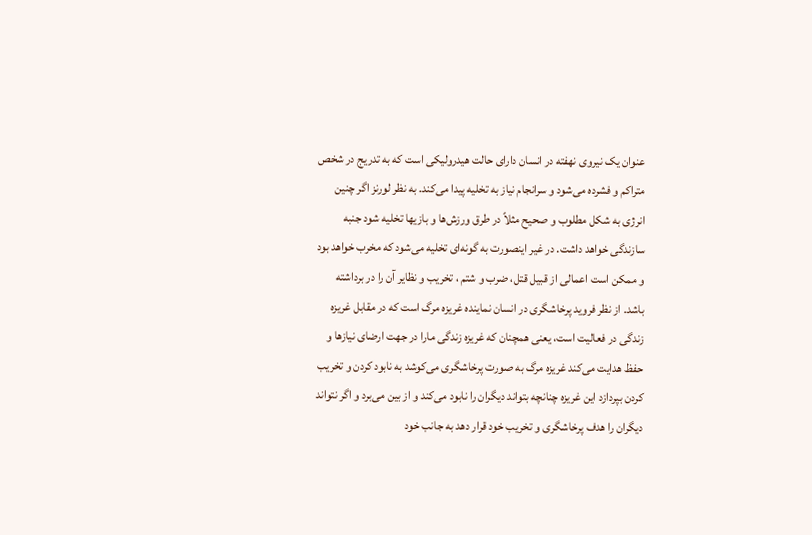عنوان یک نیروی نهفته در انسان دارای حالت هیدرولیکی است که به تدریج در شخص متراکم و فشرده می‌شود و سرانجام نیاز به تخلیه پیدا می‌کند. به نظر لورنز اگر چنین انرژی به شکل مطلوب و صحیح مثلاً در طرق ورزش‌ها و بازیها تخلیه شود جنبه سازندگی خواهد داشت. در غیر اینصورت به گونه‌ای تخلیه می‌شود که مخرب خواهد بود و ممکن است اعمالی از قبیل قتل، ضرب و شتم ، تخریب و نظایر آن را در برداشته باشد. از نظر فروید پرخاشگری در انسان نماینده غریزه مرگ است که در مقابل غریزه زندگی در فعالیت است، یعنی همچنان که غریزه زندگی مارا در جهت ارضای نیازها و حفظ هدایت می‌کند غریزه مرگ به صورت پرخاشگری می‌کوشد به نابود کردن و تخریب کردن بپردازد این غریزه چنانچه بتواند دیگران را نابود می‌کند و از بین می‌برد و اگر نتواند دیگران را هدف پرخاشگری و تخریب خود قرار دهد به جانب خود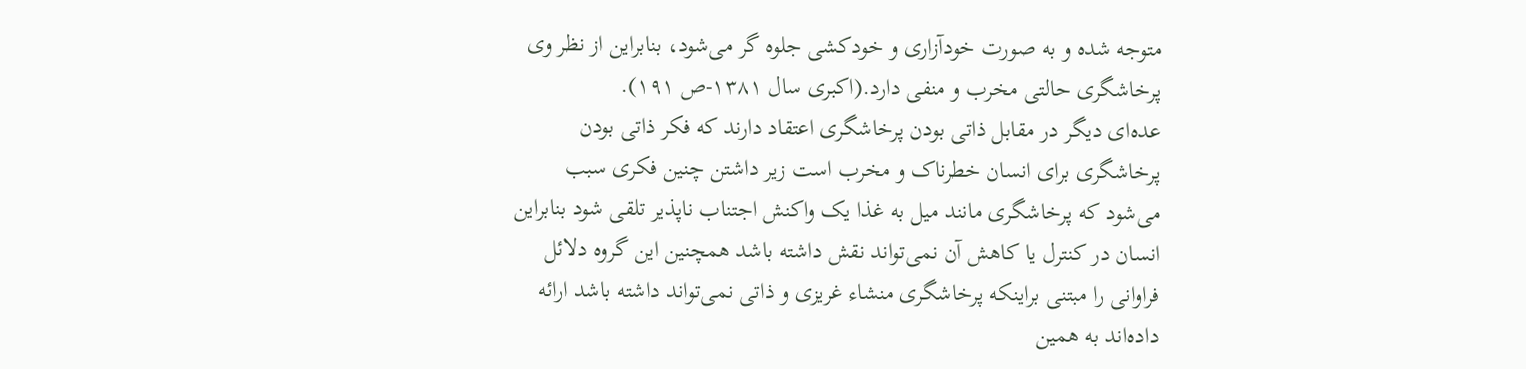متوجه شده و به صورت خودآزاری و خودکشی جلوه گر می‌شود، بنابراین از نظر وی پرخاشگری حالتی مخرب و منفی دارد.(اکبری سال ۱۳۸۱-ص ۱۹۱).
عده‌ای دیگر در مقابل ذاتی بودن پرخاشگری اعتقاد دارند که فکر ذاتی بودن پرخاشگری برای انسان خطرناک و مخرب است زیر داشتن چنین فکری سبب می‌شود که پرخاشگری مانند میل به غذا یک واکنش اجتناب ناپذیر تلقی شود بنابراین انسان در کنترل یا کاهش آن نمی‌تواند نقش داشته باشد همچنین این گروه دلائل فراوانی را مبتنی براینکه پرخاشگری منشاء غریزی و ذاتی نمی‌تواند داشته باشد ارائه داده‌اند به همین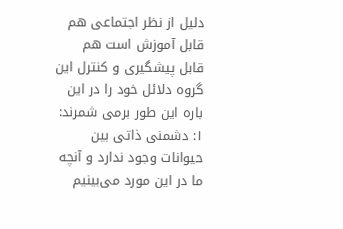دلیل از نظر اجتماعی هم قابل آموزش است هم قابل پیشگیری و کنترل این گروه دلائل خود را در این باره این طور برمی شمرند:
۱: دشمنی ذاتی بین حیوانات وجود ندارد و آنچه ما در این مورد می‌بینیم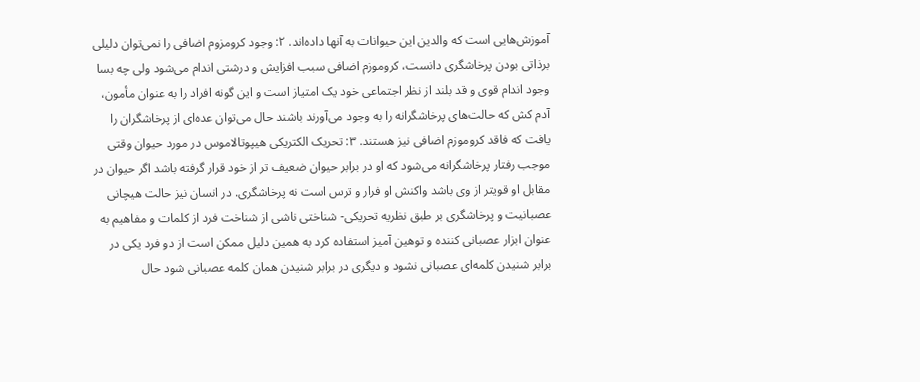آموزش‌هایی است که والدین این حیوانات به آنها داده‌اند. ۲: وجود کرومزوم اضافی را نمی‌توان دلیلی برذاتی بودن پرخاشگری دانست، کروموزم اضافی سبب افزایش و درشتی اندام می‌شود ولی چه بسا وجود اندام قوی و قد بلند از نظر اجتماعی خود یک امتیاز است و این گونه افراد را به عنوان مأمون، آدم کش که حالت‌های پرخاشگرانه را به وجود می‌آورند باشند حال می‌توان عده‌ای از پرخاشگران را یافت که فاقد کروموزم اضافی نیز هستند. ۳: تحریک الکتریکی هیپوتالاموس در مورد حیوان وقتی موجب رفتار پرخاشگرانه می‌شود که او در برابر حیوان ضعیف تر از خود قرار گرفته باشد اگر حیوان در مقابل او قویتر از وی باشد واکنش او فرار و ترس است نه پرخاشگری. در انسان نیز حالت هیچانی عصبانیت و پرخاشگری بر طبق نظریه تحریکی- شناختی ناشی از شناخت فرد از کلمات و مفاهیم به عنوان ابزار عصبانی کننده و توهین آمیز استفاده کرد به همین دلیل ممکن است از دو فرد یکی در برابر شنیدن کلمه‌ای عصبانی نشود و دیگری در برابر شنیدن همان کلمه عصبانی شود حال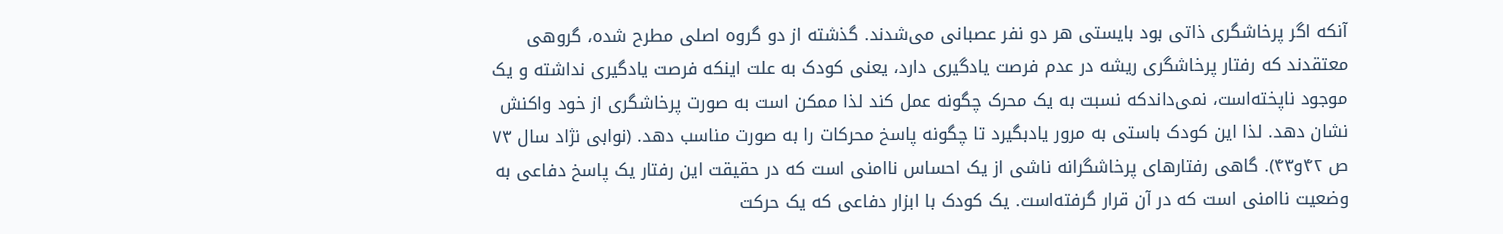آنکه اگر پرخاشگری ذاتی بود بایستی هر دو نفر عصبانی می‌شدند. گذشته از دو گروه اصلی مطرح شده، گروهی معتقدند که رفتار پرخاشگری ریشه در عدم فرصت یادگیری دارد، یعنی کودک به علت اینکه فرصت یادگیری نداشته و یک موجود ناپخته‌است، نمی‌داندکه نسبت به یک محرک چگونه عمل کند لذا ممکن است به صورت پرخاشگری از خود واکنش نشان دهد. لذا این کودک باستی به مرور یادبگیرد تا چگونه پاسخ محرکات را به صورت مناسب دهد. (نوابی نژاد سال ۷۳ ص ۴۲و۴۳). گاهی رفتارهای پرخاشگرانه ناشی از یک احساس ناامنی است که در حقیقت این رفتار یک پاسخ دفاعی به وضعیت ناامنی است که در آن قرار گرفته‌است. یک کودک با ابزار دفاعی که یک حرکت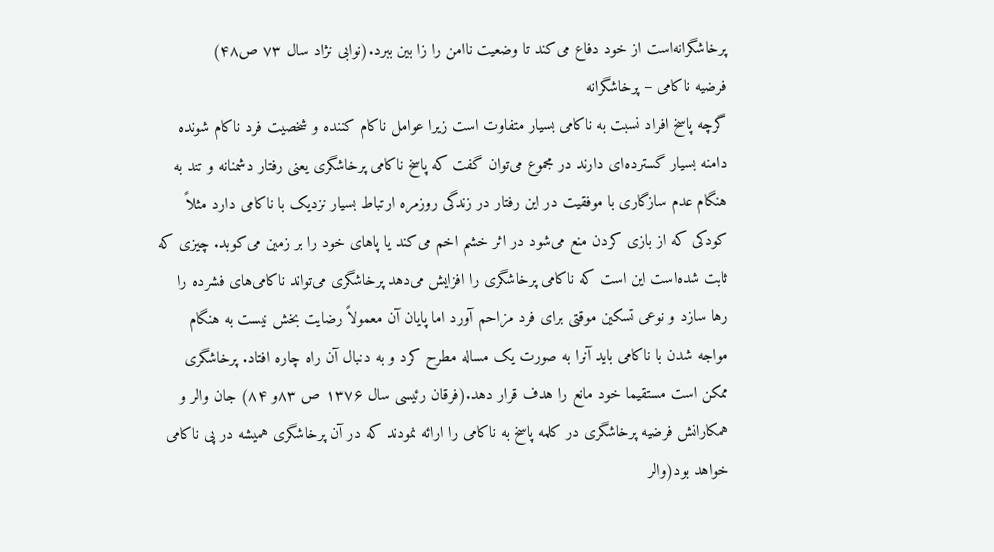پرخاشگرانه‌است از خود دفاع می‌کند تا وضعیت ناامن را زا بین ببرد.(نوابی نژاد سال ۷۳ ص۴۸)
فرضیه ناکامی – پرخاشگرانه
گرچه پاسخ افراد نسبت به ناکامی بسیار متفاوت است زیرا عوامل ناکام کننده و شخصیت فرد ناکام شونده دامنه بسیار گسترده‌ای دارند در مجموع می‌توان گفت که پاسخ ناکامی پرخاشگری یعنی رفتار دشمنانه و تند به هنگام عدم سازگاری با موفقیت در این رفتار در زندگی روزمره ارتباط بسیار نزدیک با ناکامی دارد مثلاً کودکی که از بازی کردن منع می‌شود در اثر خشم اخم می‌کند یا پاهای خود را بر زمین می‌کوبد. چیزی که ثابت شده‌است این است که ناکامی پرخاشگری را افزایش می‌دهد پرخاشگری می‌تواند ناکامی‌های فشرده را رها سازد و نوعی تسکین موقتی برای فرد مزاحم آورد اما پایان آن معمولاً رضایت بخش نیست به هنگام مواجه شدن با ناکامی باید آنرا به صورت یک مساله مطرح کرد و به دنبال آن راه چاره افتاد. پرخاشگری ممکن است مستقیما خود مانع را هدف قرار دهد.(فرقان رئیسی سال ۱۳۷۶ ص ۸۳و ۸۴) جان والر و همکارانش فرضیه پرخاشگری در کلمه پاسخ به ناکامی را ارائه نمودند که در آن پرخاشگری همیشه در پی ناکامی خواهد بود(والر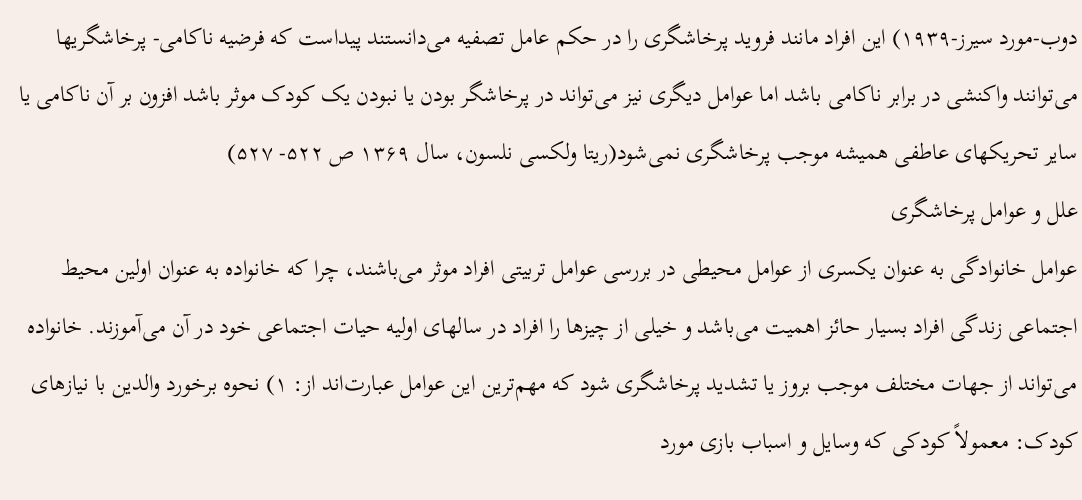دوب-مورد سیرز-۱۹۳۹) این افراد مانند فروید پرخاشگری را در حکم عامل تصفیه می‌دانستند پیداست که فرضیه ناکامی- پرخاشگریها می‌توانند واکنشی در برابر ناکامی باشد اما عوامل دیگری نیز می‌تواند در پرخاشگر بودن یا نبودن یک کودک موثر باشد افزون بر آن ناکامی یا سایر تحریکهای عاطفی همیشه موجب پرخاشگری نمی‌شود(ریتا ولکسی نلسون، سال ۱۳۶۹ ص ۵۲۲- ۵۲۷)
علل و عوامل پرخاشگری
عوامل خانوادگی به عنوان یکسری از عوامل محیطی در بررسی عوامل تربیتی افراد موثر می‌باشند، چرا که خانواده به عنوان اولین محیط اجتماعی زندگی افراد بسیار حائز اهمیت می‌باشد و خیلی از چیزها را افراد در سالهای اولیه حیات اجتماعی خود در آن می‌آموزند. خانواده می‌تواند از جهات مختلف موجب بروز یا تشدید پرخاشگری شود که مهم‌ترین این عوامل عبارت‌اند از: ۱) نحوه برخورد والدین با نیازهای کودک: معمولاً کودکی که وسایل و اسباب بازی مورد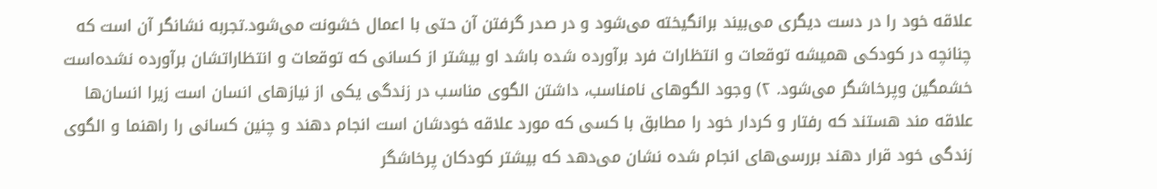علاقه خود را در دست دیگری می‌بیند برانگیخته می‌شود و در صدر گرفتن آن حتی با اعمال خشونت می‌شود.تجربه نشانگر آن است که چنانچه در کودکی همیشه توقعات و انتظارات فرد برآورده شده باشد او بیشتر از کسانی که توقعات و انتظاراتشان برآورده نشده‌است خشمگین وپرخاشگر می‌شود. ۲) وجود الگوهای نامناسب، داشتن الگوی مناسب در زندگی یکی از نیازهای انسان است زیرا انسان‌ها علاقه مند هستند که رفتار و کردار خود را مطابق با کسی که مورد علاقه خودشان است انجام دهند و چنین کسانی را راهنما و الگوی زندگی خود قرار دهند بررسی‌های انجام شده نشان می‌دهد که بیشتر کودکان پرخاشگر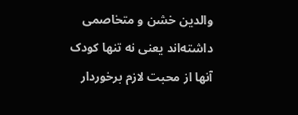والدین خشن و متخاصمی داشته‌اند یعنی نه تنها کودک آنها از محبت لازم برخوردار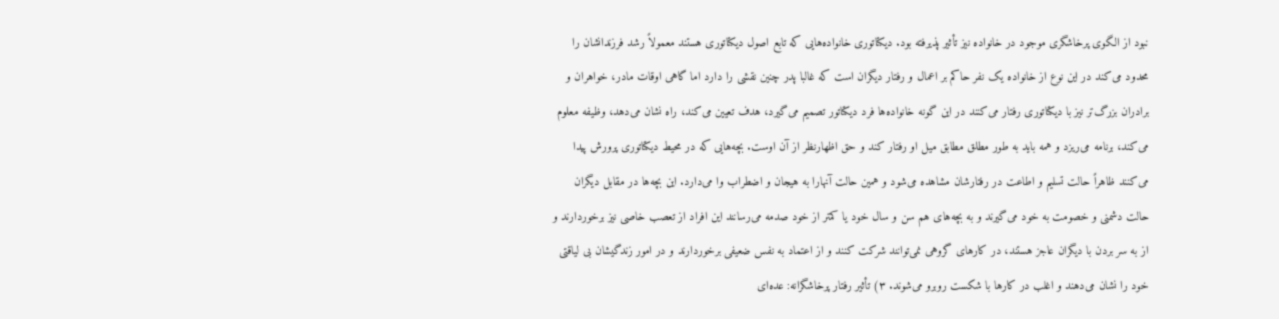نبود از الگوی پرخاشگری موجود در خانواده نیز تأثیر پذیرفته بود. دیکتاتوری خانواده‌هایی که تابع اصول دیکتاتوری هستند معمولاً رشد فرزندانشان را محدود می‌کند در این نوع از خانواده یک نفر حاکم بر اعمال و رفتار دیگران است که غالبا پدر چنین نقشی را دارد اما گاهی اوقات مادر، خواهران و برادران بزرگ‌تر نیز با دیکتاتوری رفتار می‌کنند در این گونه خانواده‌ها فرد دیکتاتور تصمیم می‌گیرد، هدف تعیین می‌کند، راه نشان می‌دهد، وظیفه معلوم می‌کند، برنامه می‌ریزد و همه باید به طور مطلق مطابق میل او رفتار کند و حق اظهارنظر از آن اوست. بچه‌هایی که در محیط دیکتاتوری پرورش پیدا می‌کنند ظاهراً حالت تسلیم و اطاعت در رفتارشان مشاهده می‌شود و همین حالت آنهارا به هیجان و اضطراب وا می‌دارد. این بچه‌ها در مقابل دیگران حالت دشمنی و خصومت به خود می‌گیرند و به بچه‌های هم سن و سال خود یا کمتر از خود صدمه می‌رسانند این افراد از تعصب خاصی نیز برخوردارند و از به سر بردن با دیگران عاجز هستند، در کارهای گروهی نمی‌توانند شرکت کنند و از اعتماد به نفس ضعیفی برخوردارند و در امور زندگیشان بی لیاقتی خود را نشان می‌دهند و اغلب در کارها با شکست روبرو می‌شوند. ۳) تأثیر رفتار پرخاشگرانه: عده‌ای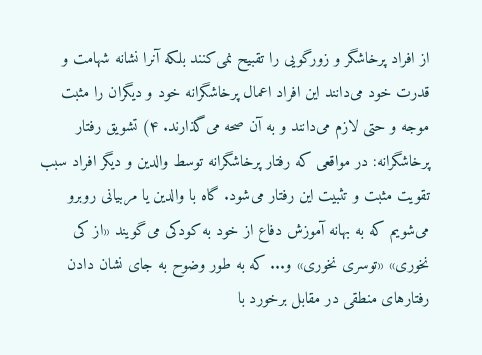از افراد پرخاشگر و زورگویی را تقبیح نمی‌کنند بلکه آنرا نشانه شهامت و قدرت خود می‌دانند این افراد اعمال پرخاشگرانه خود و دیگران را مثبت موجه و حتی لازم می‌دانند و به آن صحه می‌گذارند. ۴) تشویق رفتار پرخاشگرانه: در مواقعی که رفتار پرخاشگرانه توسط والدین و دیگر افراد سبب تقویت مثبت و تثبیت این رفتار می‌شود. گاه با والدین یا مربیانی روبرو می‌شویم که به بهانه آموزش دفاع از خود به کودکی می‌گویند «از کی نخوری» «توسری نخوری» و... که به طور وضوح به جای نشان دادن رفتارهای منطقی در مقابل برخورد با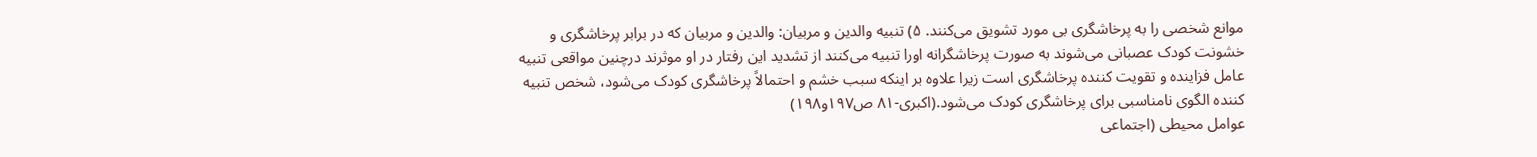موانع شخصی را به پرخاشگری بی مورد تشویق می‌کنند. ۵) تنبیه والدین و مربیان: والدین و مربیان که در برابر پرخاشگری و خشونت کودک عصبانی می‌شوند به صورت پرخاشگرانه اورا تنبیه می‌کنند از تشدید این رفتار در او موثرند درچنین مواقعی تنبیه عامل فزاینده و تقویت کننده پرخاشگری است زیرا علاوه بر اینکه سبب خشم و احتمالاً پرخاشگری کودک می‌شود، شخص تنبیه کننده الگوی نامناسبی برای پرخاشگری کودک می‌شود.(اکبری-۸۱ ص۱۹۷و۱۹۸)
عوامل محیطی (اجتماعی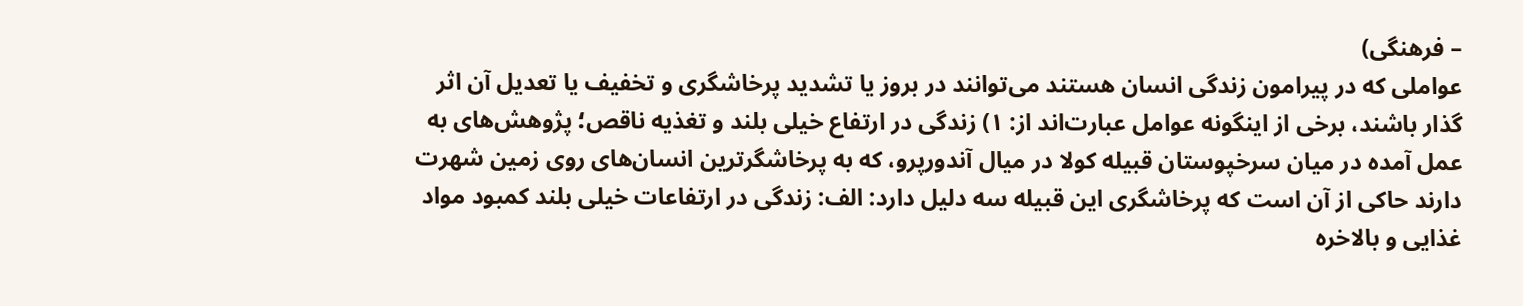– فرهنگی)
عواملی که در پیرامون زندگی انسان هستند می‌توانند در بروز یا تشدید پرخاشگری و تخفیف یا تعدیل آن اثر گذار باشند، برخی از اینگونه عوامل عبارت‌اند از: ۱) زندگی در ارتفاع خیلی بلند و تغذیه ناقص؛ پژوهش‌های به عمل آمده در میان سرخپوستان قبیله کولا در میال آندورپرو، که به پرخاشگرترین انسان‌های روی زمین شهرت دارند حاکی از آن است که پرخاشگری این قبیله سه دلیل دارد: الف: زندگی در ارتفاعات خیلی بلند کمبود مواد غذایی و بالاخره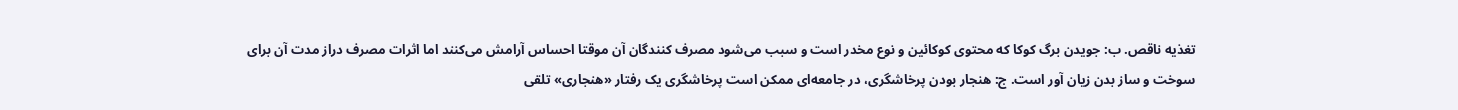تغذیه ناقص. ب: جویدن برگ کوکا که محتوی کوکائین و نوع مخدر است و سبب می‌شود مصرف کنندگان آن موقتا احساس آرامش می‌کنند اما اثرات مصرف دراز مدت آن برای سوخت و ساز بدن زیان آور است. ج: هنجار بودن پرخاشگری، در جامعه‌ای ممکن است پرخاشگری یک رفتار «هنجاری» تلقی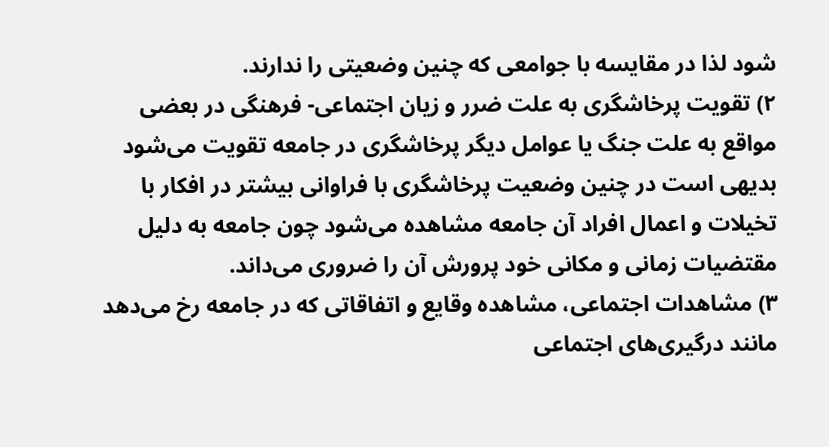شود لذا در مقایسه با جوامعی که چنین وضعیتی را ندارند.
۲) تقویت پرخاشگری به علت ضرر و زیان اجتماعی- فرهنگی در بعضی مواقع به علت جنگ یا عوامل دیگر پرخاشگری در جامعه تقویت می‌شود بدیهی است در چنین وضعیت پرخاشگری با فراوانی بیشتر در افکار با تخیلات و اعمال افراد آن جامعه مشاهده می‌شود چون جامعه به دلیل مقتضیات زمانی و مکانی خود پرورش آن را ضروری می‌داند.
۳) مشاهدات اجتماعی، مشاهده وقایع و اتفاقاتی که در جامعه رخ می‌دهد مانند درگیری‌های اجتماعی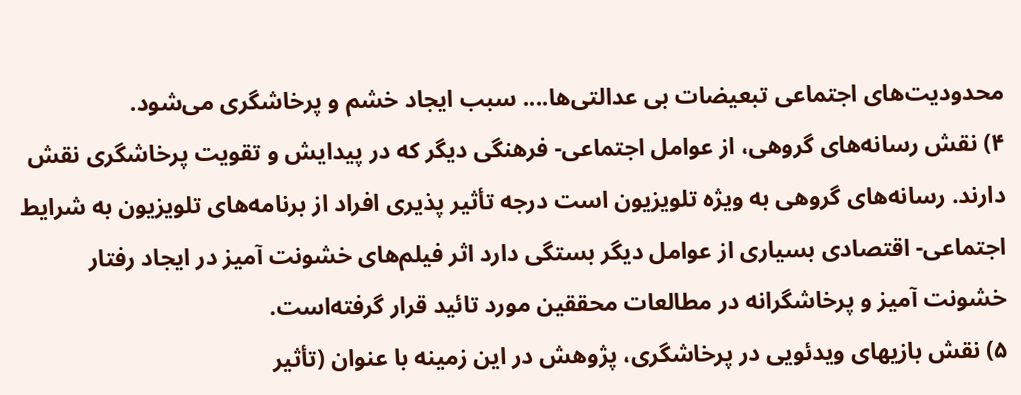محدودیت‌های اجتماعی تبعیضات بی عدالتی‌ها.... سبب ایجاد خشم و پرخاشگری می‌شود.
۴) نقش رسانه‌های گروهی، از عوامل اجتماعی- فرهنگی دیگر که در پیدایش و تقویت پرخاشگری نقش دارند. رسانه‌های گروهی به ویژه تلویزیون است درجه تأثیر پذیری افراد از برنامه‌های تلویزیون به شرایط اجتماعی- اقتصادی بسیاری از عوامل دیگر بستگی دارد اثر فیلم‌های خشونت آمیز در ایجاد رفتار خشونت آمیز و پرخاشگرانه در مطالعات محققین مورد تائید قرار گرفته‌است.
۵) نقش بازیهای ویدئویی در پرخاشگری، پژوهش در این زمینه با عنوان (تأثیر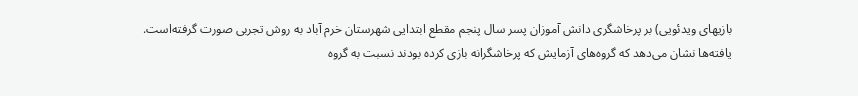بازیهای ویدئویی) بر پرخاشگری دانش آموزان پسر سال پنجم مقطع ابتدایی شهرستان خرم آباد به روش تجربی صورت گرفته‌است. یافته‌ها نشان می‌دهد که گروه‌های آزمایش که پرخاشگرانه بازی کرده بودند نسبت به گروه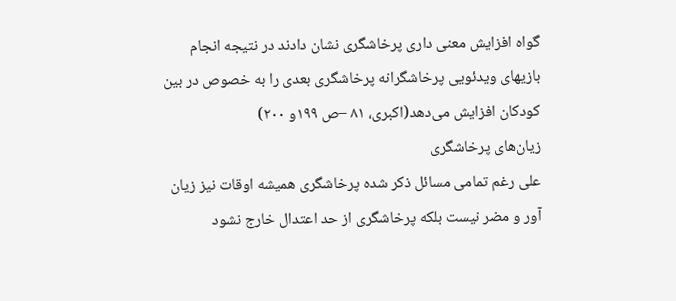گواه افزایش معنی داری پرخاشگری نشان دادند در نتیجه انجام بازیهای ویدئویی پرخاشگرانه پرخاشگری بعدی را به خصوص در بین کودکان افزایش می‌دهد(اکبری، ۸۱ –ص ۱۹۹و ۲۰۰)
زیان‌های پرخاشگری
علی رغم تمامی مسائل ذکر شده پرخاشگری همیشه اوقات نیز زیان آور و مضر نیست بلکه پرخاشگری از حد اعتدال خارج نشود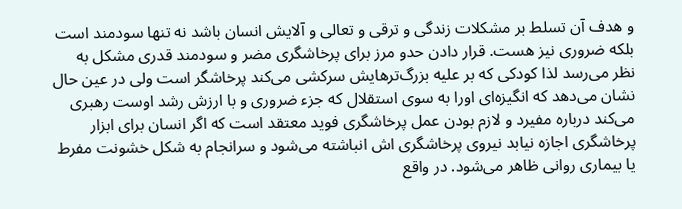و هدف آن تسلط بر مشکلات زندگی و ترقی و تعالی و آلایش انسان باشد نه تنها سودمند است بلکه ضروری نیز هست. قرار دادن حدو مرز برای پرخاشگری مضر و سودمند قدری مشکل به نظر می‌رسد لذا کودکی که بر علیه بزرگ‌ترهایش سرکشی می‌کند پرخاشگر است ولی در عین حال نشان می‌دهد که انگیزه‌ای اورا به سوی استقلال که جزء ضروری و با ارزش رشد اوست رهبری می‌کند درباره مفیرد و لازم بودن عمل پرخاشگری فوید معتقد است که اگر انسان برای ابزار پرخاشگری اجازه نیابد نیروی پرخاشگری اش انباشته می‌شود و سرانجام به شکل خشونت مفرط یا بیماری روانی ظاهر می‌شود. در واقع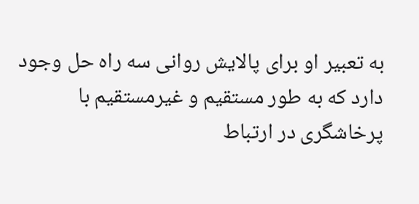به تعبیر او برای پالایش روانی سه راه حل وجود دارد که به طور مستقیم و غیرمستقیم با پرخاشگری در ارتباط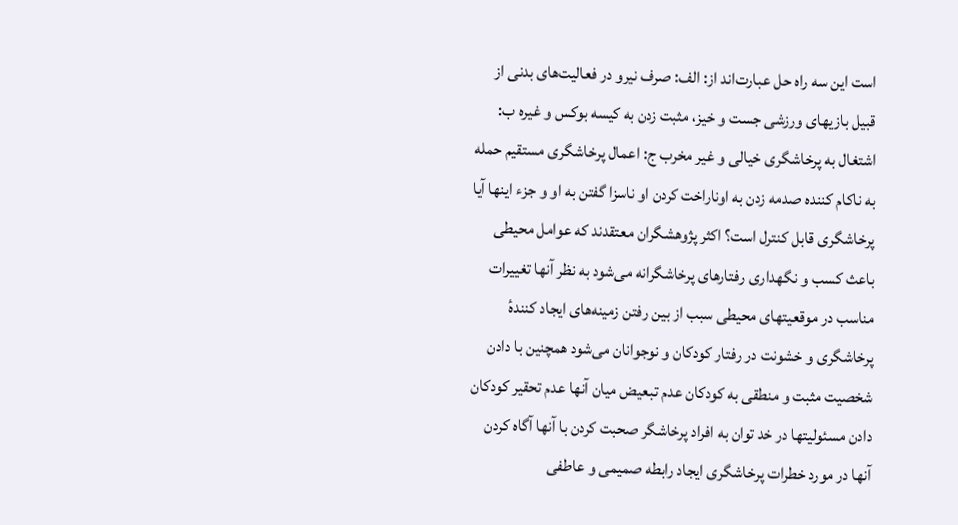است این سه راه حل عبارت‌اند از: الف: صرف نیرو در فعالیت‌های بدنی از قبیل بازیهای ورزشی جست و خیز، مثبت زدن به کیسه بوکس و غیره ب: اشتغال به پرخاشگری خیالی و غیر مخرب ج: اعمال پرخاشگری مستقیم حمله به ناکام کننده صدمه زدن به اوناراخت کردن او ناسزا گفتن به او و جزء اینها آیا پرخاشگری قابل کنترل است؟ اکثر پژوهشگران معتقدند که عوامل محیطی باعث کسب و نگهداری رفتارهای پرخاشگرانه می‌شود به نظر آنها تغییرات مناسب در موقعیتهای محیطی سبب از بین رفتن زمینه‌های ایجاد کنندهٔ پرخاشگری و خشونت در رفتار کودکان و نوجوانان می‌شود همچنین با دادن شخصیت مثبت و منطقی به کودکان عدم تبعیض میان آنها عدم تحقیر کودکان دادن مسئولیتها در خد توان به افراد پرخاشگر صحبت کردن با آنها آگاه کردن آنها در مورد خطرات پرخاشگری ایجاد رابطه صمیمی و عاطفی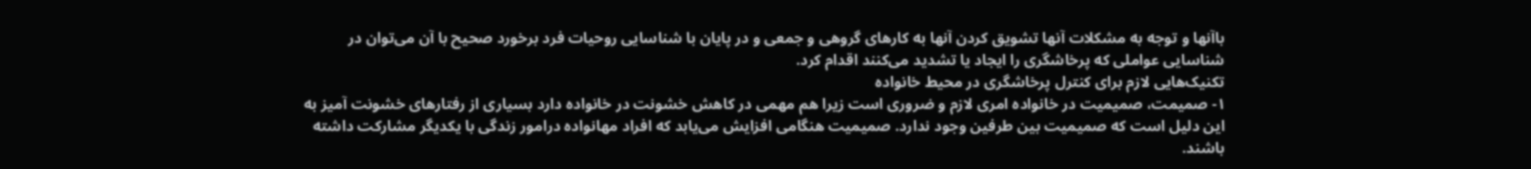باآنها و توجه به مشکلات آنها تشویق کردن آنها به کارهای گروهی و جمعی و در پایان با شناسایی روحیات فرد برخورد صحیح با آن می‌توان در شناسایی عواملی که پرخاشگری را ایجاد یا تشدید می‌کنند اقدام کرد.
تکنیک‌هایی لازم برای کنترل پرخاشگری در محیط خانواده
۱- صمیمت، صمیمیت در خانواده امری لازم و ضروری است زیرا هم مهمی در کاهش خشونت در خانواده دارد بسیاری از رفتارهای خشونت آمیز به این دلیل است که صمیمیت بین طرفین وجود ندارد. صمیمیت هنگامی افزایش می‌یابد که افراد مهانواده درامور زندگی با یکدیگر مشارکت داشته باشند.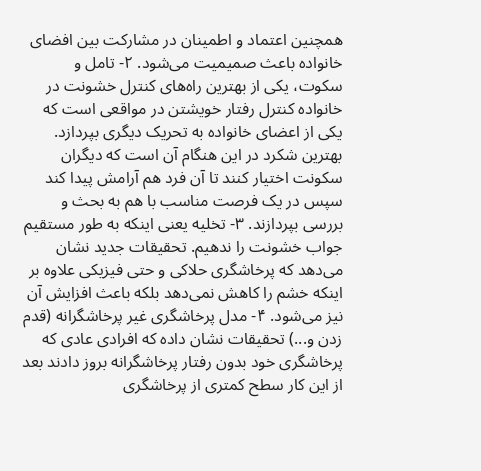همچنین اعتماد و اطمینان در مشارکت بین افضای خانواده باعث صمیمیت می‌شود. ۲- تامل و سکوت، یکی از بهترین راه‌های کنترل خشونت در خانواده کنترل رفتار خویشتن در مواقعی است که یکی از اعضای خانواده به تحریک دیگری بپردازد. بهترین شکرد در این هنگام آن است که دیگران سکونت اختیار کنند تا آن فرد هم آرامش پیدا کند سپس در یک فرصت مناسب با هم به بحث و بررسی بپردازند. ۳- تخلیه یعنی اینکه به طور مستقیم جواب خشونت را ندهیم. تحقیقات جدید نشان می‌دهد که پرخاشگری حلاکی و حتی فیزیکی علاوه بر اینکه خشم را کاهش نمی‌دهد بلکه باعث افزایش آن نیز می‌شود. ۴- مدل پرخاشگری غیر پرخاشگرانه (قدم زدن و...) تحقیقات نشان داده که افرادی عادی که پرخاشگری خود بدون رفتار پرخاشگرانه بروز دادند بعد از این کار سطح کمتری از پرخاشگری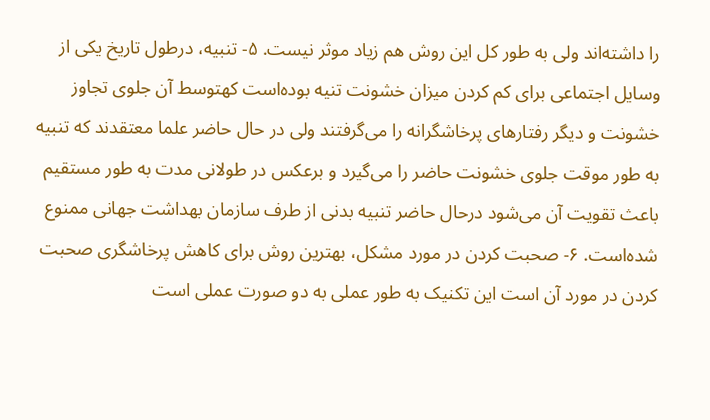را داشته‌اند ولی به طور کل این روش هم زیاد موثر نیست. ۵- تنبیه، درطول تاریخ یکی از وسایل اجتماعی برای کم کردن میزان خشونت تنیه بوده‌است کهتوسط آن جلوی تجاوز خشونت و دیگر رفتارهای پرخاشگرانه را می‌گرفتند ولی در حال حاضر علما معتقدند که تنبیه به طور موقت جلوی خشونت حاضر را می‌گیرد و برعکس در طولانی مدت به طور مستقیم باعث تقویت آن می‌شود درحال حاضر تنبیه بدنی از طرف سازمان بهداشت جهانی ممنوع شده‌است. ۶- صحبت کردن در مورد مشکل، بهترین روش برای کاهش پرخاشگری صحبت کردن در مورد آن است این تکنیک به طور عملی به دو صورت عملی است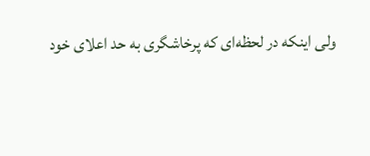ولی اینکه در لحظه‌ای که پرخاشگری به حد اعلای خود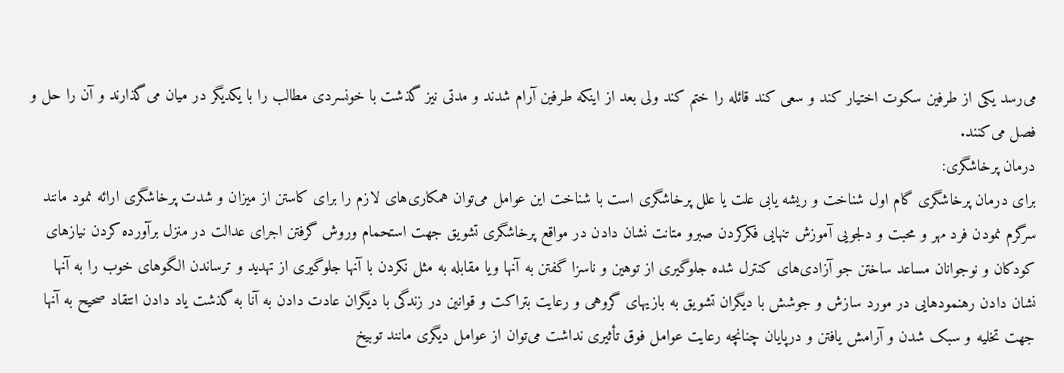می‌رسد یکی از طرفین سکوت اختیار کند و سعی کند قائله را ختم کند ولی بعد از اینکه طرفین آرام شدند و مدتی نیز گذشت با خونسردی مطالب را با یکدیگر در میان می‌گذارند و آن را حل و فصل می‌کنند.
درمان پرخاشگری:
برای درمان پرخاشگری گام اول شناخت و ریشه یابی علت یا علل پرخاشگری است با شناخت این عوامل می‌توان همکاری‌های لازم را برای کاستن از میزان و شدت پرخاشگری ارائه نمود مانند سرگرم نمودن فرد مهر و محبت و دلجویی آموزش تنهایی فکرکردن صبرو متانت نشان دادن در مواقع پرخاشگری تشویق جهت استحمام وروش گرفتن اجرای عدالت در منزل برآورده کردن نیازهای کودکان و نوجوانان مساعد ساختن جو آزادی‌های کنترل شده جلوگیری از توهین و ناسزا گفتن به آنها ویا مقابله به مثل نکردن با آنها جلوگیری از تهدید و ترساندن الگوهای خوب را به آنها نشان دادن رهنمودهایی در مورد سازش و جوشش با دیگران تشویق به بازیهای گروهی و رعایت بتراکت و قوانین در زندگی با دیگران عادت دادن به آنا به گذشت یاد دادن انتقاد صحیح به آنها جهت تخلیه و سبک شدن و آرامش یافتن و درپایان چنانچه رعایت عوامل فوق تأثیری نداشت می‌توان از عوامل دیگری مانند توبیخ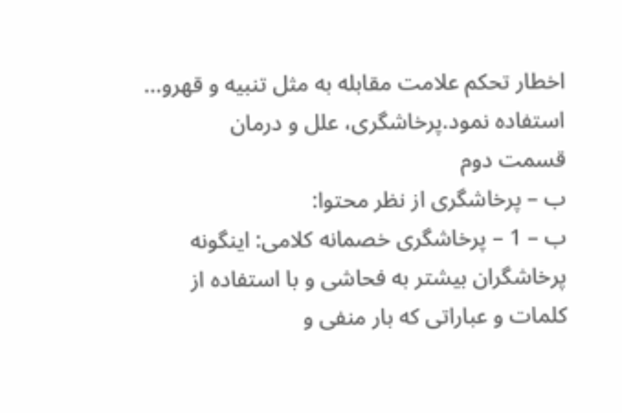اخطار تحکم علامت مقابله به مثل تنبیه و قهرو... استفاده نمود.پرخاشگری، علل و درمان
قسمت دوم
ب – پرخاشگری از نظر محتوا:
ب – 1 – پرخاشگری خصمانه کلامی: اینگونه پرخاشگران بیشتر به فحاشی و با استفاده از کلمات و عباراتی که بار منفی و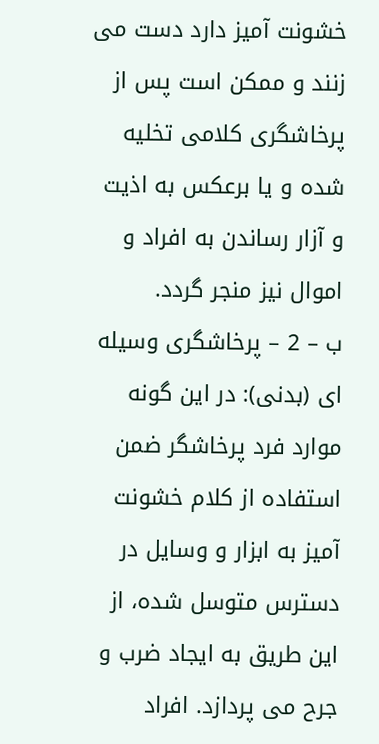خشونت آمیز دارد دست می زنند و ممکن است پس از پرخاشگری کلامی تخلیه شده و یا برعکس به اذیت و آزار رساندن به افراد و اموال نیز منجر گردد.
ب – 2 – پرخاشگری وسیله ای (بدنی): در این گونه موارد فرد پرخاشگر ضمن استفاده از کلام خشونت آمیز به ابزار و وسایل در دسترس متوسل شده، از این طریق به ایجاد ضرب و جرح می پردازد. افراد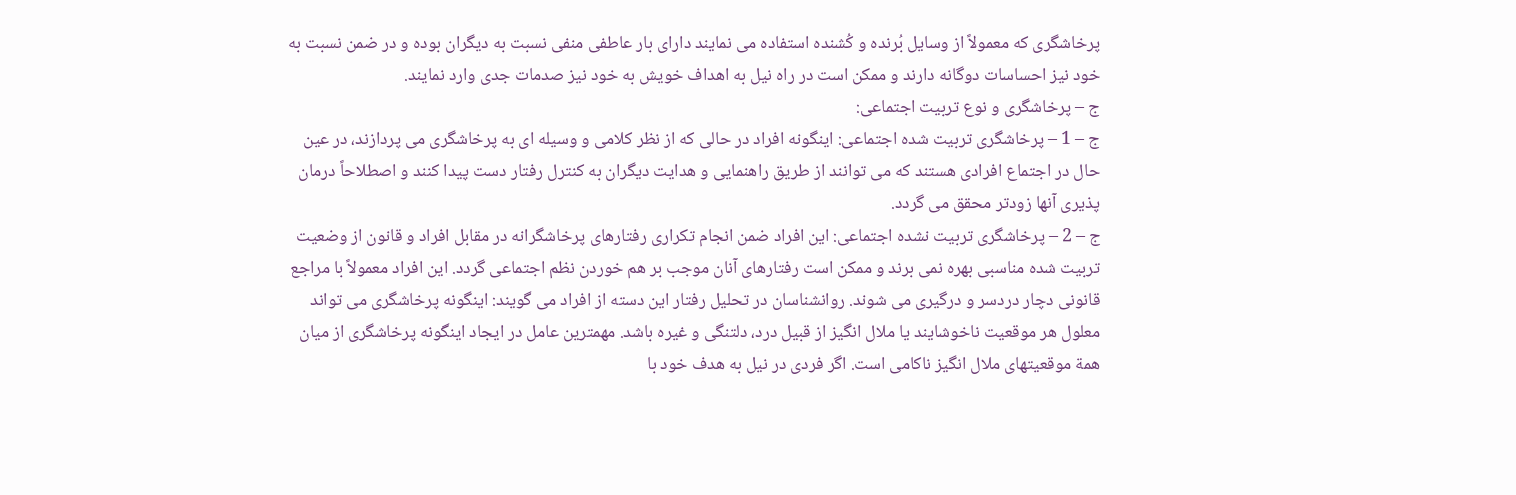پرخاشگری که معمولاً از وسایل بُرنده و کُشنده استفاده می نمایند دارای بار عاطفی منفی نسبت به دیگران بوده و در ضمن نسبت به خود نیز احساسات دوگانه دارند و ممکن است در راه نیل به اهداف خویش به خود نیز صدمات جدی وارد نمایند.
ج – پرخاشگری و نوع تربیت اجتماعی:
ج – 1 – پرخاشگری تربیت شده اجتماعی: اینگونه افراد در حالی که از نظر کلامی و وسیله ای به پرخاشگری می پردازند، در عین حال در اجتماع افرادی هستند که می توانند از طریق راهنمایی و هدایت دیگران به کنترل رفتار دست پیدا کنند و اصطلاحاً درمان پذیری آنها زودتر محقق می گردد.
ج – 2 – پرخاشگری تربیت نشده اجتماعی: این افراد ضمن انجام تکراری رفتارهای پرخاشگرانه در مقابل افراد و قانون از وضعیت تربیت شده مناسبی بهره نمی برند و ممکن است رفتارهای آنان موجب بر هم خوردن نظم اجتماعی گردد. این افراد معمولاً با مراجع قانونی دچار دردسر و درگیری می شوند. روانشناسان در تحلیل رفتار این دسته از افراد می گویند: اینگونه پرخاشگری می تواند معلول هر موقعیت ناخوشایند یا ملال انگیز از قبیل درد، دلتنگی و غیره باشد. مهمترین عامل در ایجاد اینگونه پرخاشگری از میان همة موقعیتهای ملال انگیز ناکامی است. اگر فردی در نیل به هدف خود با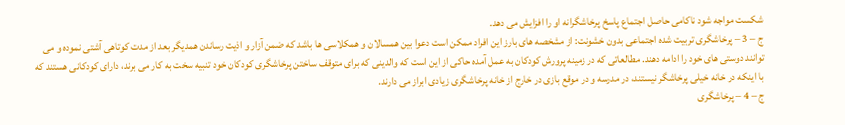شکست مواجه شود ناکامی حاصل اجتماع پاسخ پرخاشگرانه او را افزایش می دهد.
ج – 3 – پرخاشگری تربیت شده اجتماعی بدون خشونت: از مشخصه های بارز این افراد ممکن است دعوا بین همسالان و همکلاسی ها باشد که ضمن آزار و اذیت رساندن همدیگر بعد از مدت کوتاهی آشتی نموده و می توانند دوستی های خود را ادامه دهند. مطالعاتی که در زمینه پرورش کودکان به عمل آمده حاکی از این است که والدینی که برای متوقف ساختن پرخاشگری کودکان خود تنبیه سخت به کار می برند،‌ دارای کودکانی هستند که با اینکه در خانه خیلی پرخاشگر نیستند،‌ در مدرسه و در موقع بازی در خارج از خانه پرخاشگری زیادی ابراز می دارند.
ج – 4 – پرخاشگری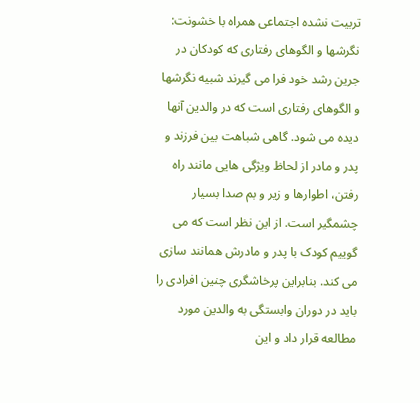تربیت نشده اجتماعی همراه با خشونت: نگرشها و الگوهای رفتاری که کودکان در جرین رشد خود فرا می گیرند شبیه نگرشها و الگوهای رفتاری است که در والدین آنها دیده می شود. گاهی شباهت بین فرزند و پدر و مادر از لحاظ ویژگی هایی مانند راه رفتن،‌ اطوارها و زیر و بم صدا بسیار چشمگیر است. از این نظر است که می گوییم کودک با پدر و مادرش همانند سازی می کند. بنابراین پرخاشگری چنین افرادی را باید در دوران وابستگی به والدین مورد مطالعه قرار داد و این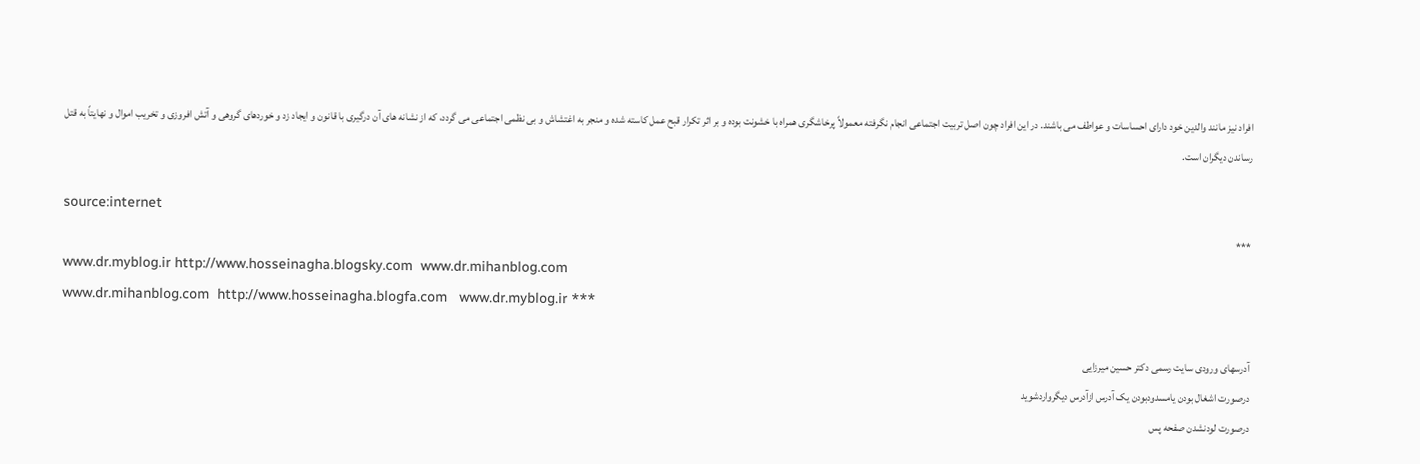افراد نیز مانند والدین خود دارای احساسات و عواطف می باشند. در این افراد چون اصل تربیت اجتماعی انجام نگرفته معمولا‌ً پرخاشگری همراه با خشونت بوده و بر اثر تکرار قبح عمل کاسته شده و منجر به اغتشاش و بی نظمی اجتماعی می گردد، که از نشانه های آن درگیری با قانون و ایجاد زد و خوردهای گروهی و آتش افروزی و تخریب اموال و نهایتاً به قتل رساندن دیگران است.

source:internet
***
www.dr.myblog.ir http://www.hosseinagha.blogsky.com  www.dr.mihanblog.com
www.dr.mihanblog.com  http://www.hosseinagha.blogfa.com   www.dr.myblog.ir ***

آدرسهای ورودی سایت رسمی دکتر حسین میرزایی
درصورت اشغال بودن یامسدودبودن یک آدرس ازآدرس دیگرواردشوید
درصورت لودنشدن صفحه پس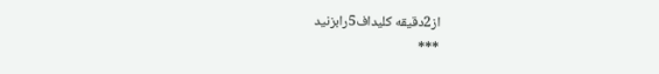از2دقیقه کلیداف5رابزنید
***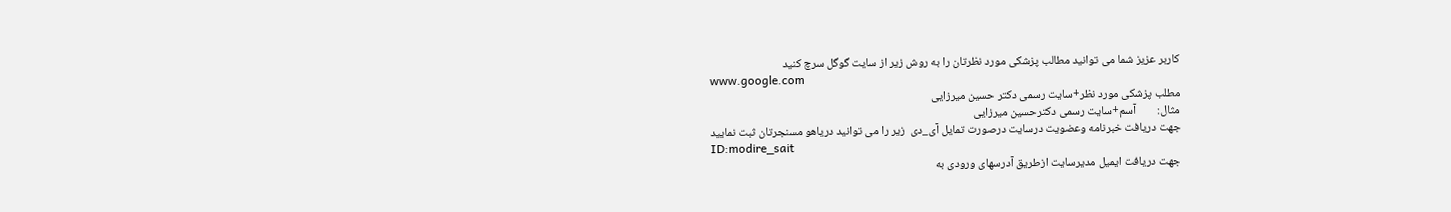کاربر عزیز شما می توانید مطالب پزشکی مورد نظرتان را به روش زیر از سایت گوگل سرچ کنید
www.google.com
مطلب پزشکی مورد نظر+سایت رسمی دکتر حسین میرزایی
مثال:        آسم+سایت رسمی دکترحسین میرزایی
جهت دریافت خبرنامه وعضویت درسایت درصورت تمایل آی_دی  زیر را می توانید دریاهو مسنجرتان ثبت نمایید
ID:modire_sait
جهت دریافت ایمیل مدیرسایت ازطریق آدرسهای ورودی به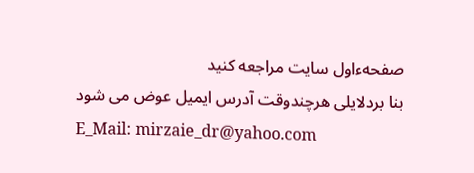صفحهءاول سایت مراجعه کنید
بنا بردلایلی هرچندوقت آدرس ایمیل عوض می شود
E_Mail: mirzaie_dr@yahoo.com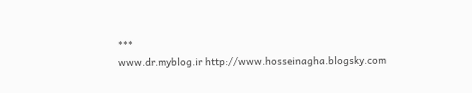***
www.dr.myblog.ir http://www.hosseinagha.blogsky.com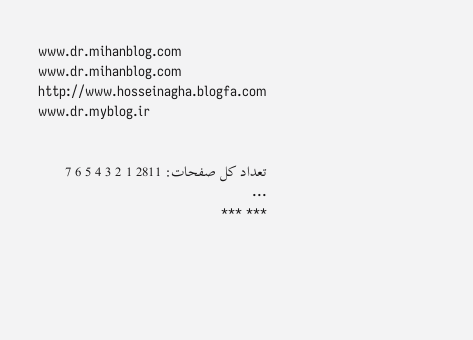www.dr.mihanblog.com
www.dr.mihanblog.com  http://www.hosseinagha.blogfa.com   www.dr.myblog.ir


تعداد کل صفحات: 2811 1 2 3 4 5 6 7 ...
*** ***